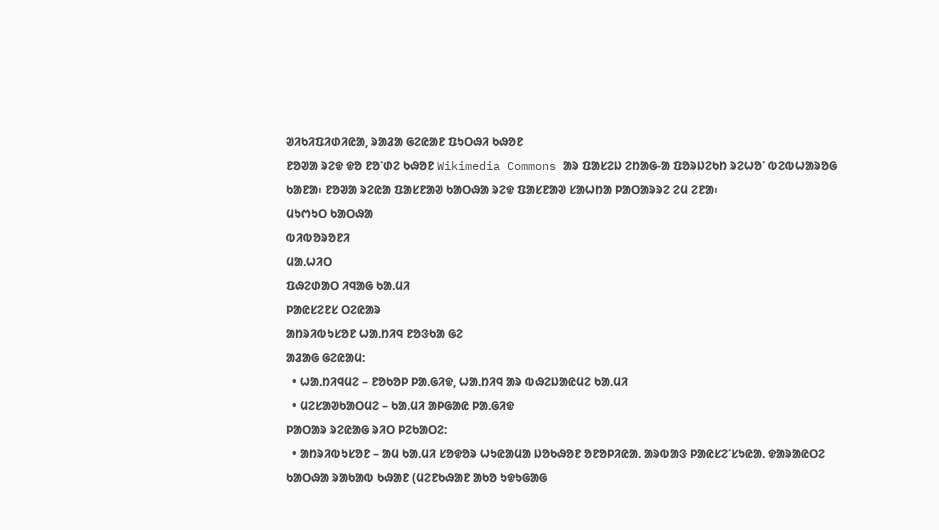ᱣᱤᱠᱤᱯᱤᱰᱤᱭᱟ, ᱨᱟᱲᱟ ᱜᱮᱭᱟᱱ ᱯᱩᱛᱷᱤ ᱠᱷᱚᱱ
ᱱᱚᱣᱟ ᱨᱮᱫ ᱫᱚ ᱱᱚᱸᱰᱮ ᱠᱷᱚᱱ Wikimedia Commons ᱟᱨ ᱯᱟᱥᱮᱡ ᱮᱴᱟᱜ-ᱟ ᱯᱚᱨᱡᱮᱠᱴ ᱨᱮᱦᱚᱸ ᱵᱮᱵᱦᱟᱨᱚᱜ ᱠᱟᱱᱟ᱾ ᱱᱚᱣᱟ ᱨᱮᱭᱟ ᱯᱟᱥᱱᱟᱣ ᱠᱟᱛᱷᱟ ᱨᱮᱫ ᱯᱟᱥᱱᱟᱣ ᱥᱟᱦᱴᱟ ᱞᱟᱛᱟᱨᱨᱮ ᱮᱢ ᱮᱱᱟ᱾
ᱢᱩᱬᱩᱛ ᱠᱟᱛᱷᱟ
ᱵᱤᱵᱚᱨᱚᱱᱤ
ᱢᱟᱹᱦᱤᱛ
ᱯᱷᱮᱰᱟᱛ ᱤᱧᱟᱜ ᱠᱟᱹᱢᱤ
ᱞᱟᱭᱥᱮᱱᱥ ᱛᱮᱭᱟᱨ
ᱟᱴᱨᱤᱵᱩᱥᱚᱱ ᱦᱟᱹᱴᱤᱧ ᱱᱚᱝᱠᱟ ᱜᱮ
ᱟᱲᱟᱜ ᱜᱮᱭᱟᱢ:
  • ᱦᱟᱹᱴᱤᱧᱢᱮ – ᱱᱚᱠᱚᱞ ᱞᱟᱹᱜᱤᱫ, ᱦᱟᱹᱴᱤᱧ ᱟᱨ ᱵᱷᱮᱡᱟᱭᱢᱮ ᱠᱟᱹᱢᱤ
  • ᱢᱮᱥᱟᱣᱠᱟᱛᱢᱮ – ᱠᱟᱹᱢᱤ ᱟᱞᱜᱟᱭ ᱞᱟᱹᱜᱤᱫ
ᱞᱟᱛᱟᱨ ᱨᱮᱭᱟᱜ ᱨᱤᱛ ᱞᱮᱠᱟᱛᱮ:
  • ᱟᱴᱨᱤᱵᱩᱥᱚᱱ – ᱟᱢ ᱠᱟᱹᱢᱤ ᱥᱚᱫᱚᱨ ᱦᱩᱭᱟᱢᱟ ᱡᱚᱠᱷᱚᱱ ᱚᱱᱚᱞᱤᱭᱟᱹ ᱟᱨᱵᱟᱝ ᱞᱟᱭᱥᱮᱸᱥᱩᱭᱟᱹ ᱫᱟᱨᱟᱭᱛᱮ ᱠᱟᱛᱷᱟ ᱨᱟᱠᱟᱵ ᱠᱷᱟᱱ (ᱢᱮᱱᱠᱷᱟᱱ ᱟᱠᱚ ᱩᱫᱩᱜᱟᱜ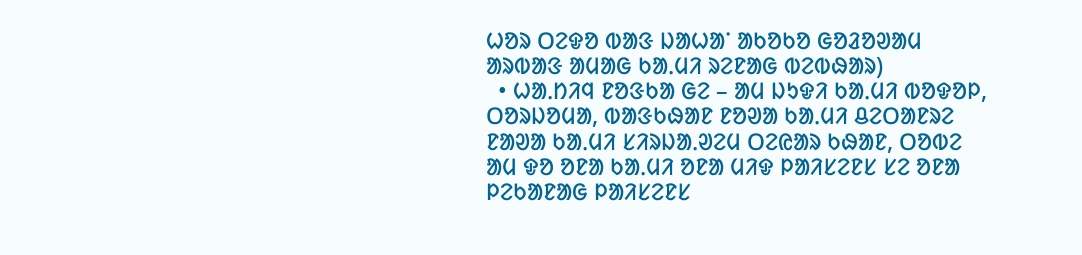ᱦᱚᱨ ᱛᱮᱫᱚ ᱵᱟᱝ ᱡᱟᱦᱟᱸ ᱟᱠᱚᱠᱚ ᱜᱚᱲᱚᱣᱟᱢ ᱟᱨᱵᱟᱝ ᱟᱢᱟᱜ ᱠᱟᱹᱢᱤ ᱨᱮᱱᱟᱜ ᱵᱮᱵᱷᱟᱨ)
  • ᱦᱟᱹᱴᱤᱧ ᱱᱚᱝᱠᱟ ᱜᱮ – ᱟᱢ ᱡᱩᱫᱤ ᱠᱟᱹᱢᱤ ᱵᱚᱫᱚᱞ, ᱛᱚᱨᱡᱚᱢᱟ, ᱵᱟᱝᱠᱷᱟᱱ ᱱᱚᱣᱟ ᱠᱟᱹᱢᱤ ᱪᱮᱛᱟᱱᱨᱮ ᱱᱟᱣᱟ ᱠᱟᱹᱢᱤ ᱥᱤᱨᱡᱟᱹᱣᱮᱢ ᱛᱮᱭᱟᱨ ᱠᱷᱟᱱ, ᱛᱚᱵᱮ ᱟᱢ ᱫᱚ ᱚᱱᱟ ᱠᱟᱹᱢᱤ ᱚᱱᱟ ᱢᱤᱫ ᱞᱟᱤᱥᱮᱱᱥ ᱥᱮ ᱚᱱᱟ ᱞᱮᱠᱟᱱᱟᱜ ᱞᱟᱤᱥᱮᱱᱥ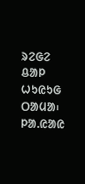ᱨᱮᱜᱮ ᱪᱟᱞ ᱦᱩᱭᱩᱜ ᱛᱟᱢᱟ᱾
ᱞᱟ.ᱭᱟᱭ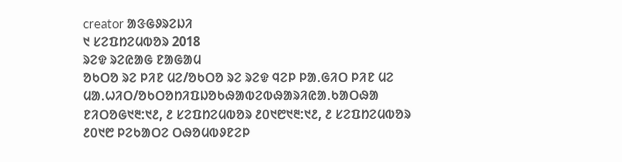creator ᱟᱝᱜᱽᱨᱮᱡᱤ
᱑ ᱥᱮᱯᱴᱮᱢᱵᱚᱨ 2018
ᱨᱮᱫ ᱨᱮᱭᱟᱜ ᱱᱟᱜᱟᱢ
ᱚᱠᱛᱚ ᱨᱮ ᱞᱤᱱ ᱢᱮ/ᱚᱠᱛᱚ ᱨᱮ ᱨᱮᱫ ᱧᱮᱞ ᱞᱟᱹᱜᱤᱛ ᱞᱤᱱ ᱢᱮ
ᱢᱟᱹᱦᱤᱛ/ᱚᱠᱛᱚᱴᱤᱯᱡᱚᱠᱷᱟᱵᱮᱵᱷᱟᱨᱤᱭᱟᱹᱠᱟᱛᱷᱟ
ᱱᱤᱛᱚᱜ᱑᱓:᱑᱒, ᱒ ᱥᱮᱯᱴᱮᱢᱵᱚᱨ ᱒᱐᱑᱘᱑᱓:᱑᱒, ᱒ ᱥᱮᱯᱴᱮᱢᱵᱚᱨ ᱒᱐᱑᱘ ᱞᱮᱠᱟᱛᱮ ᱛᱷᱚᱢᱵᱽᱱᱮᱞ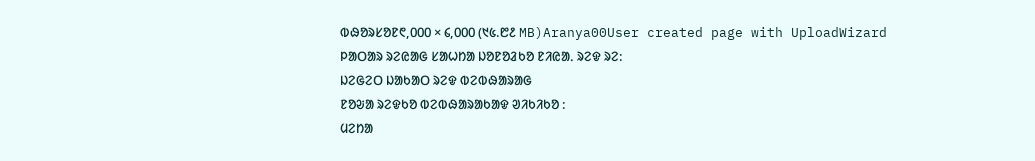ᱵᱷᱚᱨᱥᱚᱱ᱖,᱐᱐᱐ × ᱔,᱐᱐᱐ (᱑᱕.᱘᱒ MB)Aranya00User created page with UploadWizard
ᱞᱟᱛᱟᱨ ᱨᱮᱭᱟᱜ ᱥᱟᱦᱴᱟ ᱡᱚᱱᱚᱲᱠᱚ ᱱᱤᱭᱟᱹ ᱨᱮᱫ ᱨᱮ:
ᱡᱮᱜᱮᱛ ᱡᱟᱠᱟᱛ ᱨᱮᱫ ᱵᱮᱵᱷᱟᱨᱟᱜ
ᱱᱚᱶᱟ ᱨᱮᱫᱠᱚ ᱵᱮᱵᱷᱟᱨᱟᱠᱟᱫ ᱣᱤᱠᱤᱠᱚ :
ᱢᱮᱴᱟ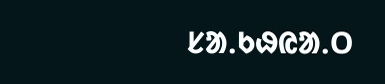ᱥᱟᱹᱠᱷᱭᱟᱹᱛ